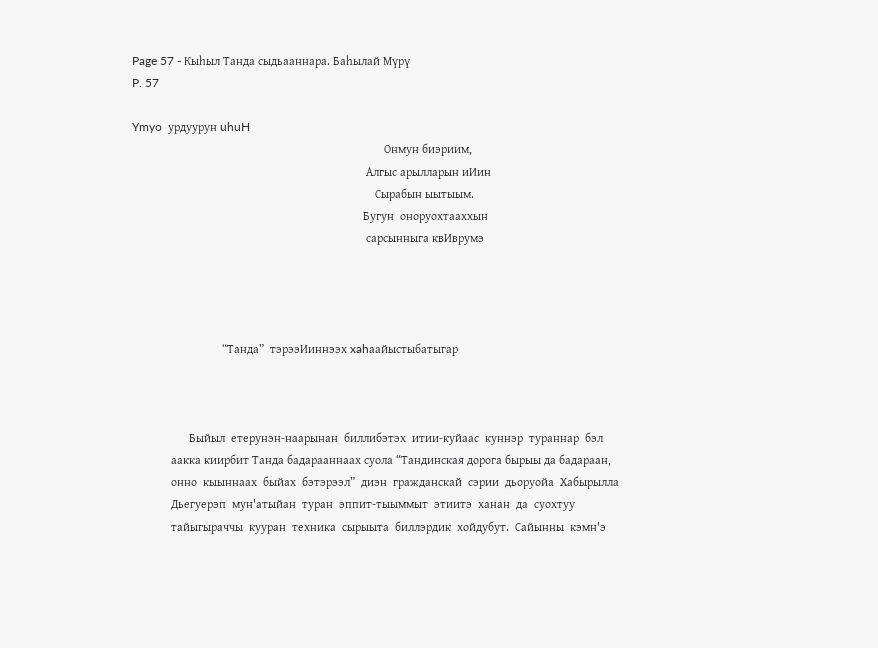Page 57 - Кыһыл Танда сыдьааннара. Баһылай Мүрү
P. 57

Ymyo  урдуурун uhuH
                                                                                    Онмун биэриим,
                                                                              Алгыс арылларын иИин
                                                                                 Сырабын ыытыым.
                                                                             Бугун  оноруохтааххын
                                                                              сарсынныга квИврумэ




                              “Танда”  тэрээИиннээх xahаайыстыбатыгар



                   Быйыл  етерунэн-наарынан  биллибэтэх  итии-куйаас  куннэр  тураннар  бэл
             аакка киирбит Танда бадарааннаах суола “Тандинская дорога бырыы да бадараан,
             онно  кыыннаах  быйах  бэтэрээл”  диэн  гражданскай  сэрии  дьоруойа  Хабырылла
             Дьегуерэп  мун'атыйан  туран  эппит-тыыммыт  этиитэ  ханан  да  суохтуу
             тайыгыраччы  кууран  техника  сырыыта  биллэрдик  хойдубут.  Сайынны  кэмн'э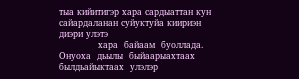тыа кийитигэр хара сардыаттан кун сайардаланан суйуктуйа киириэн диэри улэтэ
             хара  байаам  буоллада.  Онуоха  дьылы  быйаарыахтаах  былдьайыктаах  улэлэр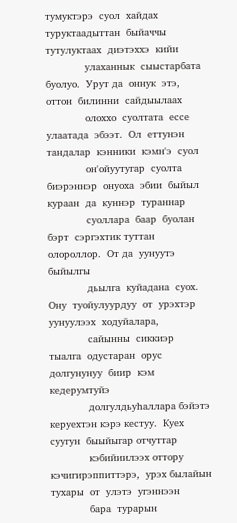тумуктэрэ  суол  хайдах  туруктаадыттан  быйаччы  тутулуктаах  диэтэххэ  кийи
             улаханнык  сыыстарбата  буолуо.  Урут да  оннук  этэ,  оттон  билинни  сайдыылаах
             олоххо  суолтата  ессе  улаатада  эбээт.  Ол  еттунэн  тандалар  кэнники  кэмн'э  суол
             он'ойуутугар  суолта  биэрэннэр  онуоха  эбии  быйыл  кураан  да  куннэр  тураннар
             суоллара  баар  буолан  бэрт  сэргэхтик туттан  олороллор.  От да  уунуутэ  быйылгы
             дьылга  куйадана  суох.  Ону  туойулуурдуу  от  урэхтэр  уунуулээх  ходуйалара,
             сайынны  сиккиэр  тыалга  одустаран  орус  долгунунуу  биир  кэм  кедерумтуйэ
             долгулдьуhаллара бэйэтэ керуехтэн кэрэ кестуу.  Куех суугун  быыйыгар отчуттар
             кэбийиилээх оттору кэчигирэппиттэрэ,  урэх былайын тухары  от  улэтэ  угэннээн
             бара  турарын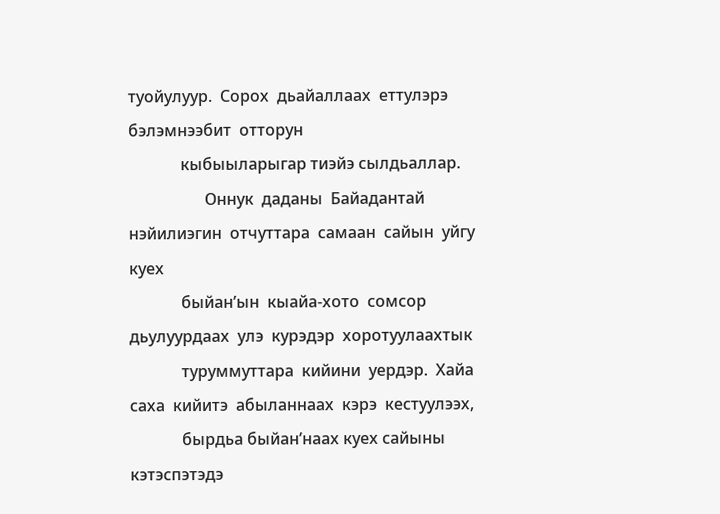туойулуур.  Сорох  дьайаллаах  еттулэрэ  бэлэмнээбит  отторун
             кыбыыларыгар тиэйэ сылдьаллар.
                   Оннук  даданы  Байадантай  нэйилиэгин  отчуттара  самаан  сайын  уйгу  куех
             быйан’ын  кыайа-хото  сомсор  дьулуурдаах  улэ  курэдэр  хоротуулаахтык
             туруммуттара  кийини  уердэр.  Хайа  саха  кийитэ  абыланнаах  кэрэ  кестуулээх,
             бырдьа быйан’наах куех сайыны кэтэспэтэдэ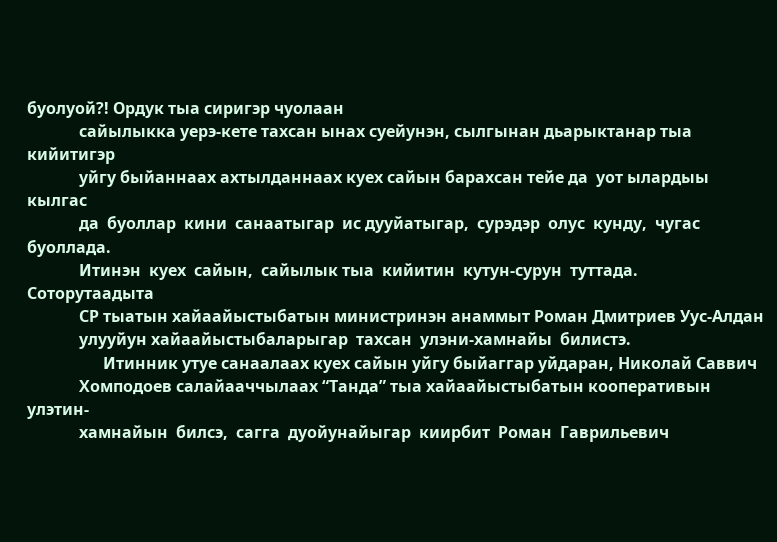буолуой?! Ордук тыа сиригэр чуолаан
             сайылыкка уерэ-кете тахсан ынах суейунэн, сылгынан дьарыктанар тыа кийитигэр
             уйгу быйаннаах ахтылданнаах куех сайын барахсан тейе да  уот ылардыы кылгас
             да  буоллар  кини  санаатыгар  ис дууйатыгар,  сурэдэр  олус  кунду,  чугас  буоллада.
             Итинэн  куех  сайын,  сайылык тыа  кийитин  кутун-сурун  туттада.  Соторутаадыта
             СР тыатын хайаайыстыбатын министринэн анаммыт Роман Дмитриев Уус-Алдан
             улууйун хайаайыстыбаларыгар  тахсан  улэни-хамнайы  билистэ.
                   Итинник утуе санаалаах куех сайын уйгу быйаггар уйдаран, Николай Саввич
             Хомподоев салайааччылаах “Танда” тыа хайаайыстыбатын кооперативын улэтин-
             хамнайын  билсэ,  сагга  дуойунайыгар  киирбит  Роман  Гаврильевич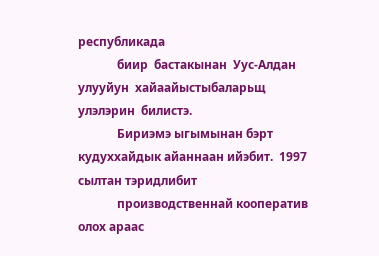республикада
             биир  бастакынан  Уус-Алдан  улууйун  хайаайыстыбаларьщ  улэлэрин  билистэ.
             Бириэмэ ыгымынан бэрт кудуххайдык айаннаан ийэбит.  1997 сылтан тэридлибит
             производственнай кооператив олох араас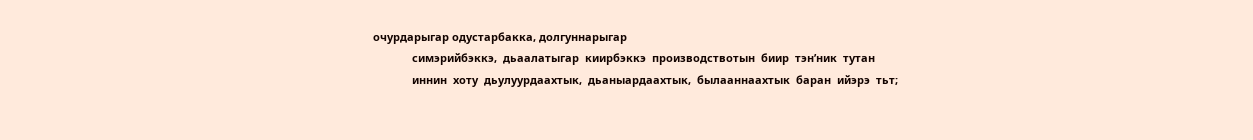очурдарыгар одустарбакка, долгуннарыгар
             симэрийбэккэ,  дьаалатыгар  киирбэккэ  производствотын  биир  тэн’ник  тутан
             иннин  хоту  дьулуурдаахтык,  дьаныардаахтык,  былааннаахтык  баран  ийэрэ  тьт;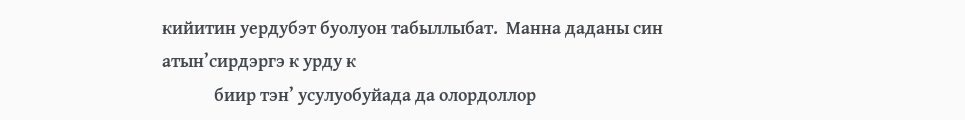кийитин уердубэт буолуон табыллыбат.  Манна даданы син атын’сирдэргэ к урду к
             биир тэн’ усулуобуйада да олордоллор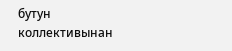бутун коллективынан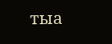тыа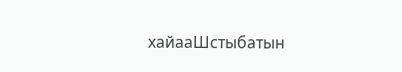хайааШстыбатын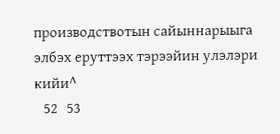производствотын сайыннарыыга элбэх еруттээх тэрээйин улэлэри кийи^
   52   53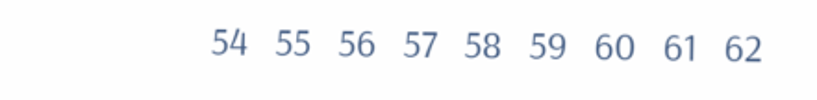54   55   56   57   58   59   60   61   62